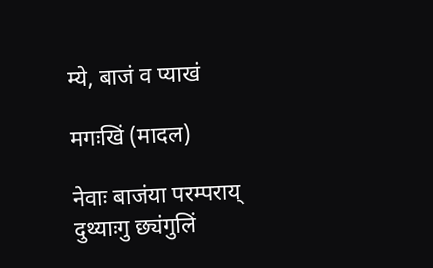म्ये, बाजं व प्याखं

मगःखिं (मादल)

नेवाः बाजंया परम्पराय् दुथ्याःगु छ्यंगुलिं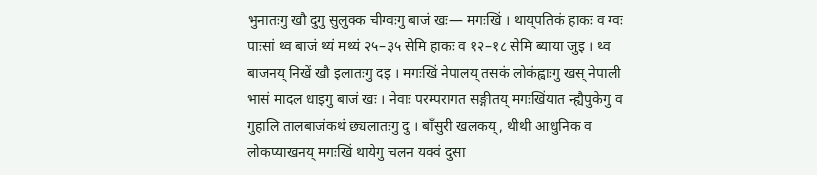भुनातःगु खौ दुगु सुलुक्क चीग्वःगु बाजं खः— मगःखिं । थाय्‌पतिकं हाकः व ग्वः पाःसां थ्व बाजं थ्यं मथ्यं २५–३५ सेमि हाकः व १२–१८ सेमि ब्याया जुइ । थ्व बाजनय् निखें खौ इलातःगु दइ । मगःखिं नेपालय् तसकं लोकंह्वाःगु खस् नेपाली भासं मादल धाइगु बाजं खः । नेवाः परम्परागत सङ्गीतय् मगःखिंयात न्ह्यैपुकेगु व गुहालि तालबाजंकथं छ्यलातःगु दु । बाँसुरी खलकय्, थीथी आधुनिक व लोकप्याखनय् मगःखिं थायेगु चलन यक्वं दुसा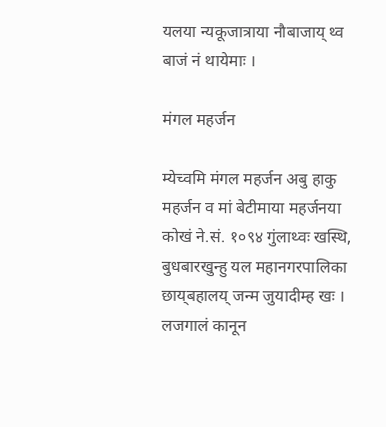यलया न्यकूजात्राया नौबाजाय् थ्व बाजं नं थायेमाः ।

मंगल महर्जन

म्येच्वमि मंगल महर्जन अबु हाकु महर्जन व मां बेटीमाया महर्जनया कोखं ने.सं. १०९४ गुंलाथ्वः खस्थि, बुधबारखुन्हु यल महानगरपालिका छाय्‌बहालय्‌ जन्म जुयादीम्ह खः । लजगालं कानून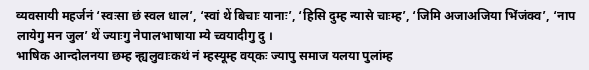व्यवसायी महर्जनं ‘स्वःसा छं स्वल धाल’, ‘स्वां थें बिचाः यानाः’, ‘हिसि दुम्ह न्यासे चाःम्ह’, ‘जिमि अजाअजिया भिंजंक्व’, ‘नाप लायेगु मन जुल’ थें ज्याःगु नेपालभाषाया म्ये च्वयादीगु दु ।
भाषिक आन्दोलनया छम्ह न्ह्यलुवाःकथं नं म्हस्यूम्ह वय्‌कः ज्यापु समाज यलया पुलांम्ह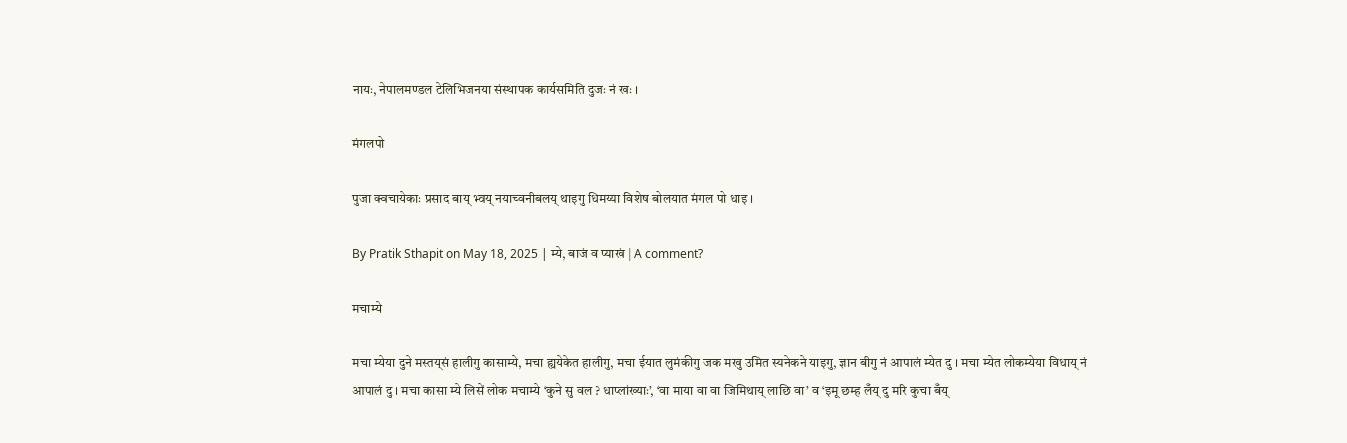नायः, नेपालमण्डल टेलिभिजनया संस्थापक कार्यसमिति दुजः नं खः ।

मंगलपो

पुजा क्वचायेकाः प्रसाद बाय् भ्वय् नयाच्वनीबलय् थाइगु धिमय्या विशेष बोलयात मंगल पो धाइ ।

By Pratik Sthapit on May 18, 2025 | म्ये, बाजं व प्याखं | A comment?

मचाम्ये

मचा म्येया दुने मस्तय्‌सं हालीगु कासाम्ये, मचा ह्ययेकेत हालीगु, मचा ईयात लुमंकीगु जक मखु उमित स्यनेकने याइगु, ज्ञान बीगु नं आपालं म्येत दु । मचा म्येत लोकम्येया विधाय्‌ नं आपालं दु । मचा कासा म्ये लिसें लोक मचाम्ये ‘कुने सु वल ? धाप्लांख्याः’, ‘वा माया वा वा जिमिथाय्‌ लाछि वा’ व ‘इमू छम्ह लँय्‌ दु मरि कुचा बँय्‌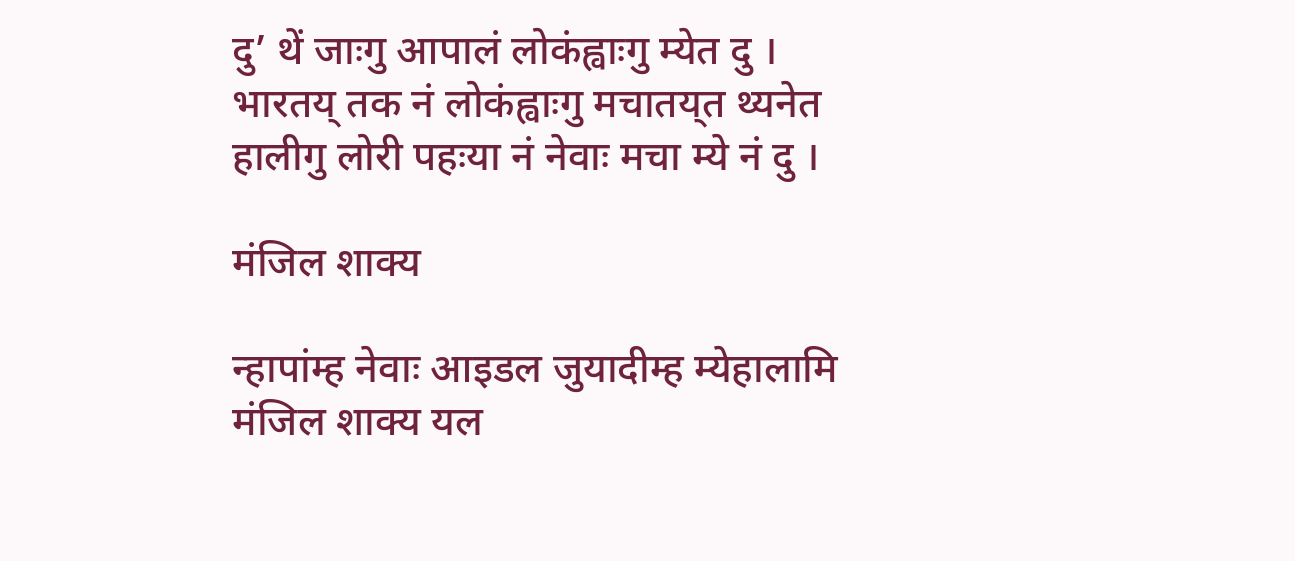दु’ थें जाःगु आपालं लोकंह्वाःगु म्येत दु । भारतय्‌ तक नं लोकंह्वाःगु मचातय्‌त थ्यनेत हालीगु लोरी पहःया नं नेवाः मचा म्ये नं दु ।

मंजिल शाक्य

न्हापांम्ह नेवाः आइडल जुयादीम्ह म्येहालामि मंजिल शाक्य यल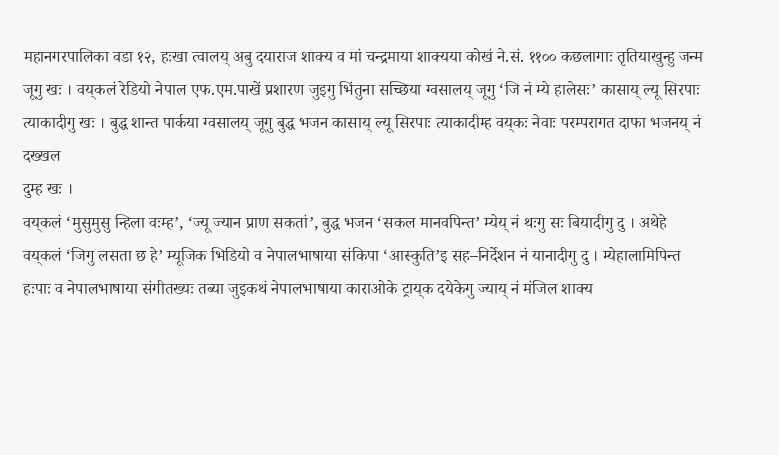महानगरपालिका वडा १२, हःखा त्वालय्‌ अबु दयाराज शाक्य व मां चन्द्रमाया शाक्यया कोखं ने.सं. ११०० कछलागाः तृतियाखुन्हु जन्म जूगु खः । वय्‌कलं रेडियो नेपाल एफ.एम.पाखें प्रशारण जुइगु भिंतुना सच्छिया ग्वसालय्‌ जूगु ‘जि नं म्ये हालेसः’ कासाय्‌ ल्यू सिरपाः त्याकादीगु खः । बुद्ध शान्त पार्कया ग्वसालय्‌ जूगु बुद्ध भजन कासाय्‌ ल्यू सिरपाः त्याकादीम्ह वय्‌कः नेवाः परम्परागत दाफा भजनय्‌ नं दख्खल
दुम्ह खः ।
वय्‌कलं ‘मुसुमुसु न्हिला वःम्ह’, ‘ज्यू ज्यान प्राण सकतां’, बुद्ध भजन ‘सकल मानवपिन्त’ म्येय्‌ नं थःगु सः बियादीगु दु । अथेहे वय्‌कलं ‘जिगु लसता छ हे’ म्यूजिक भिडियो व नेपालभाषाया संकिपा ‘आस्कुति’इ सह–निर्देशन नं यानादीगु दु । म्येहालामिपिन्त हःपाः व नेपालभाषाया संगीतख्यः तब्या जुइकथं नेपालभाषाया काराओके ट्राय्‌क दयेकेगु ज्याय्‌ नं मंजिल शाक्य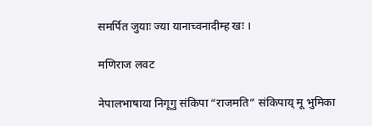समर्पित जुयाः ज्या यानाच्वनादीम्ह खः ।

मणिराज लवट

नेपालभाषाया निगूगु संकिपा “राजमति” संकिपाय्‌ मू भुमिका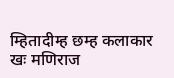म्हितादीम्ह छम्ह कलाकार खः मणिराज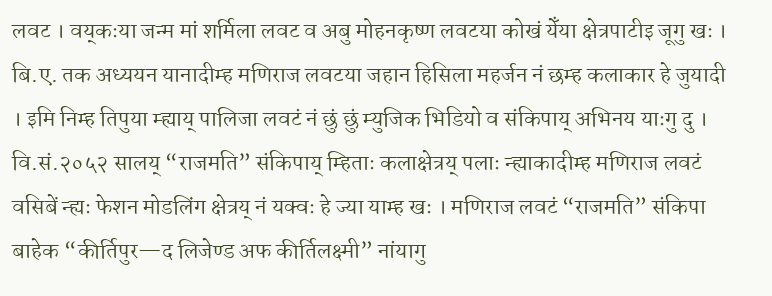लवट । वय्‌कःया जन्म मां शर्मिला लवट व अबु मोहनकृष्ण लवटया कोखं येँया क्षेत्रपाटीइ जूगु खः । बि.ए. तक अध्ययन यानादीम्ह मणिराज लवटया जहान हिसिला महर्जन नं छम्ह कलाकार हे जुयादी । इमि निम्ह तिपुया म्ह्याय्‌ पालिजा लवटं नं छुं छुं म्युजिक भिडियो व संकिपाय्‌ अभिनय याःगु दु । वि.सं.२०५२ सालय्‌ “राजमति” संकिपाय्‌ म्हिताः कलाक्षेत्रय्‌ पलाः न्ह्याकादीम्ह मणिराज लवटं वसिबें न्ह्यः फेशन मोडलिंग क्षेत्रय्‌ नं यक्वः हे ज्या याम्ह खः । मणिराज लवटं “राजमति” संकिपा बाहेक “कीर्तिपुर—द लिजेण्ड अफ कीर्तिलक्ष्मी” नांयागु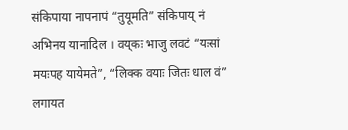संकिपाया नापनापं “तुयूमति” संकिपाय्‌ नं अभिनय यानादिल । वय्‌कः भाजु लवटं “यःसां मयःपह यायेमते”, “लिक्क वयाः जितः धाल वं” लगायत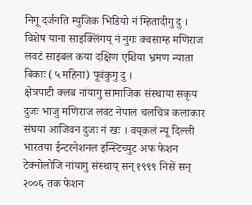निगू दर्जनति म्युजिक भिडियो नं म्हितादीगु दु । विशेष याना साइक्लिंगय्‌ नं नुगः क्वसाम्ह मणिराज लवटं साइबल कया दक्षिण एशिया भ्रमण न्याता बिकाः (५ महिना) पूवंकुगु दु ।
क्षेत्रपाटी क्लब नांयागु सामाजिक संस्थाया सकृय दुजः भाजु मणिराज लवट नेपाल चलचित्र कलाकार संघया आजिवन दुजः नं खः । वय्‌कलं न्यू दिल्ली भारतया ईन्टरनेशनल इन्स्टिच्युट अफ फेशन टेक्नोलोजि नांयागु संस्थाय्‌ सन् १९९९ निसें सन् २००६ तक फेशन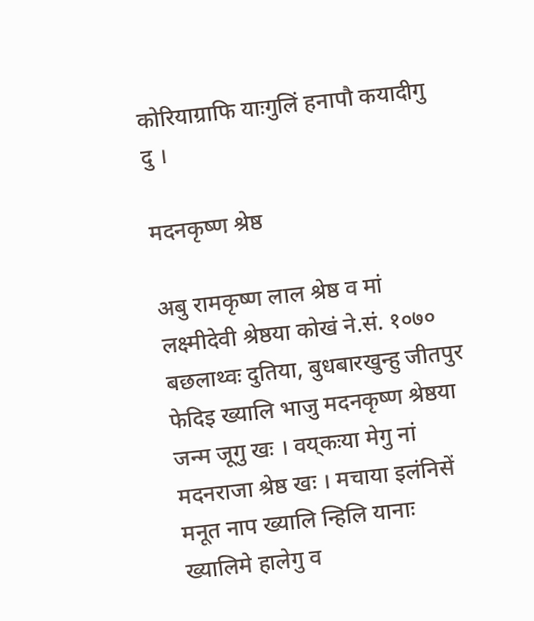कोरियाग्राफि याःगुलिं हनापौ कयादीगु दु ।

मदनकृष्ण श्रेष्ठ

अबु रामकृष्ण लाल श्रेष्ठ व मां लक्ष्मीदेवी श्रेष्ठया कोखं ने.सं. १०७० बछलाथ्वः दुतिया, बुधबारखुन्हु जीतपुर फेदिइ ख्यालि भाजु मदनकृष्ण श्रेष्ठया जन्म जूगु खः । वय्‌कःया मेगु नां मदनराजा श्रेष्ठ खः । मचाया इलंनिसें मनूत नाप ख्यालि न्हिलि यानाः ख्यालिमे हालेगु व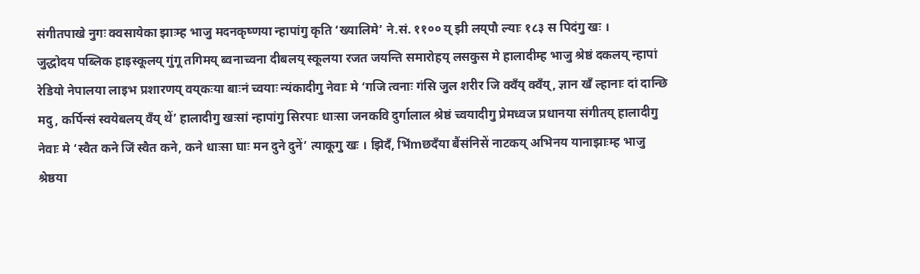संगीतपाखे नुगः क्वसायेका झाःम्ह भाजु मदनकृष्णया न्हापांगु कृति ‘ख्यालिमे’ ने.सं. ११०० य्‌ झी लय्‌पौ ल्याः १८३ स पिदंगु खः ।
जुद्धोदय पब्लिक हाइस्कूलय्‌ गुंगू तगिमय्‌ ब्वनाच्वना दीबलय्‌ स्कूलया रजत जयन्ति समारोहय्‌ लसकुस मे हालादीम्ह भाजु श्रेष्ठं दकलय्‌ न्हापां रेडियो नेपालया लाइभ प्रशारणय्‌ वय्‌कःया बाःनं च्वयाः न्यंकादीगु नेवाः मे ‘गजि त्वनाः गंसि जुल शरीर जि क्वँय्‌ क्वँय्‌, ज्ञान खँ ल्हानाः दां दान्छि मदु, कर्पिन्सं स्वयेबलय्‌ वँय्‌ थें’ हालादीगु खःसां न्हापांगु सिरपाः धाःसा जनकवि दुर्गालाल श्रेष्ठं च्वयादीगु प्रेमध्वज प्रधानया संगीतय्‌ हालादीगु नेवाः मे ‘स्वैत कने जिं स्वैत कने, कने धाःसा घाः मन दुने दुनें’ त्याकूगु खः । झिदँ, भिंmछदँया बैंसंनिसें नाटकय्‌ अभिनय यानाझाःम्ह भाजु श्रेष्ठया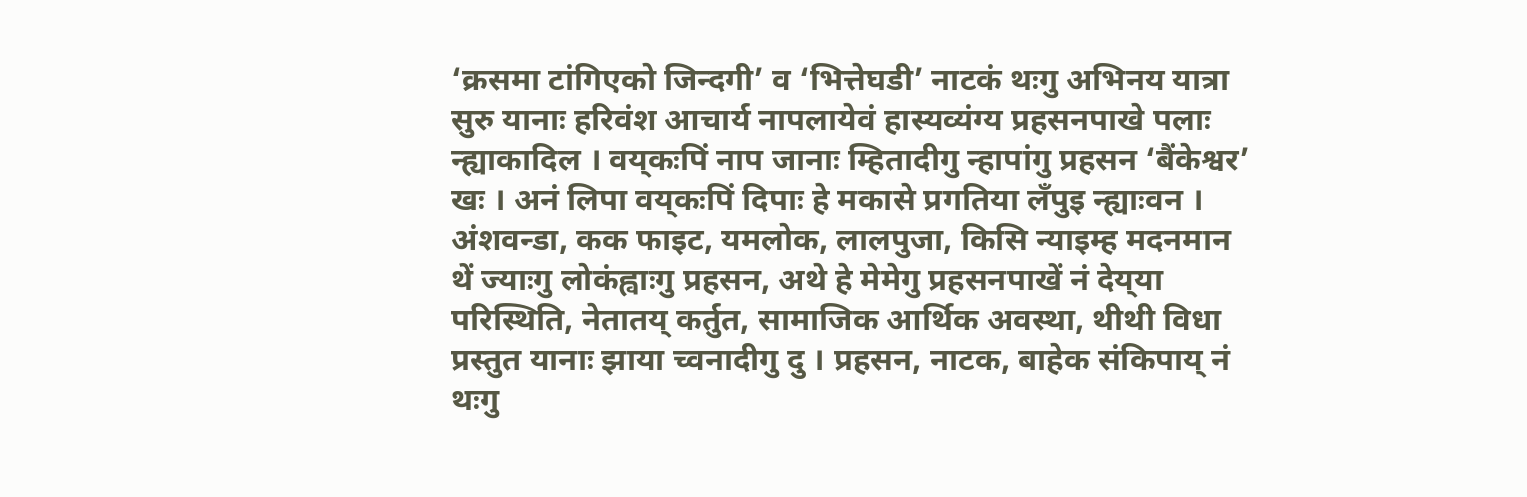‘क्रसमा टांगिएको जिन्दगी’ व ‘भित्तेघडी’ नाटकं थःगु अभिनय यात्रा सुरु यानाः हरिवंश आचार्य नापलायेवं हास्यव्यंग्य प्रहसनपाखे पलाः न्ह्याकादिल । वय्‌कःपिं नाप जानाः म्हितादीगु न्हापांगु प्रहसन ‘बैंकेश्वर’ खः । अनं लिपा वय्‌कःपिं दिपाः हे मकासे प्रगतिया लँपुइ न्ह्याःवन । अंशवन्डा, कक फाइट, यमलोक, लालपुजा, किसि न्याइम्ह मदनमान थें ज्याःगु लोकंह्वाःगु प्रहसन, अथे हे मेमेगु प्रहसनपाखें नं देय्‌या परिस्थिति, नेतातय्‌ कर्तुत, सामाजिक आर्थिक अवस्था, थीथी विधा प्रस्तुत यानाः झाया च्वनादीगु दु । प्रहसन, नाटक, बाहेक संकिपाय्‌ नं थःगु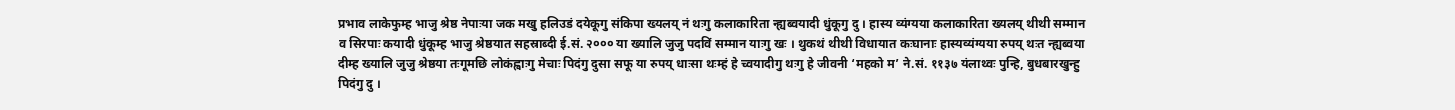प्रभाव लाकेफुम्ह भाजु श्रेष्ठ नेपाःया जक मखु हलिउडं दयेकूगु संकिपा ख्यलय्‌ नं थःगु कलाकारिता न्ह्यब्वयादी धुंकूगु दु । हास्य व्यंग्यया कलाकारिता ख्यलय्‌ थीथी सम्मान व सिरपाः कयादी धुंकूम्ह भाजु श्रेष्ठयात सहस्राब्दी ई.सं. २००० या ख्यालि जुजु पदविं सम्मान याःगु खः । थुकथं थीथी विधायात कःघानाः हास्यव्यंग्यया रुपय्‌ थःत न्ह्यब्वया दीम्ह ख्यालि जुजु श्रेष्ठया तःगूमछि लोकंह्वाःगु मेचाः पिदंगु दुसा सफू या रुपय्‌ धाःसा थःम्हं हे च्वयादीगु थःगु हे जीवनी ‘महको म’ ने.सं. ११३७ यंलाथ्वः पुन्हि, बुधबारखुन्हु पिदंगु दु ।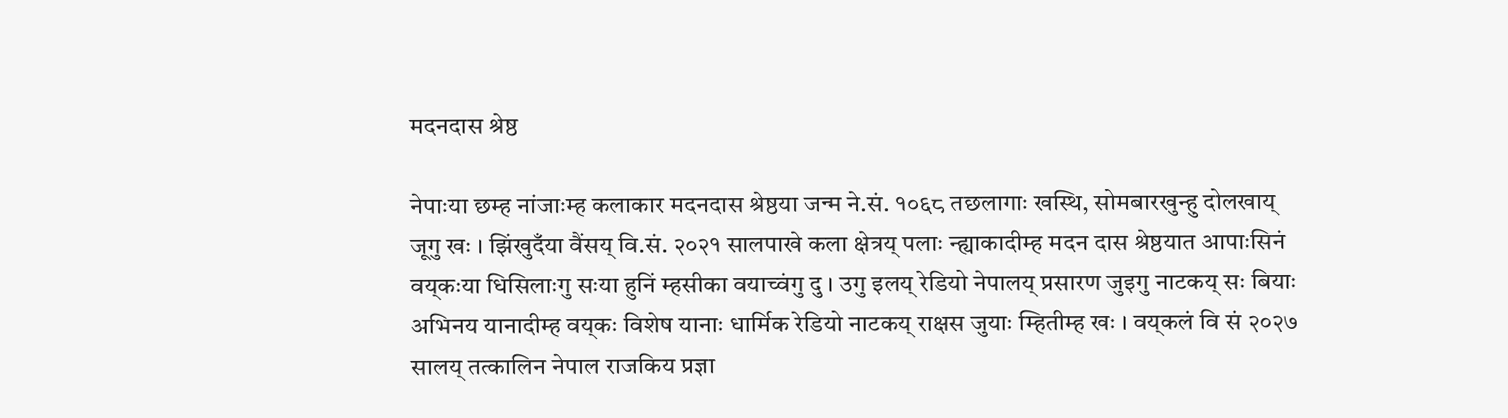मदनदास श्रेष्ठ

नेपाःया छम्ह नांजाःम्ह कलाकार मदनदास श्रेष्ठया जन्म ने.सं. १०६८ तछलागाः खस्थि, सोमबारखुन्हु दोलखाय्‌ जूगु खः । झिंखुदँया वैंसय्‌ वि.सं. २०२१ सालपाखे कला क्षेत्रय्‌ पलाः न्ह्याकादीम्ह मदन दास श्रेष्ठयात आपाःसिनं वय्‌कःया धिसिलाःगु सःया हुनिं म्हसीका वयाच्वंगु दु । उगु इलय्‌ रेडियो नेपालय्‌ प्रसारण जुइगु नाटकय्‌ सः बियाः अभिनय यानादीम्ह वय्‌कः विशेष यानाः धार्मिक रेडियो नाटकय्‌ राक्षस जुयाः म्हितीम्ह खः । वय्‌कलं वि सं २०२७ सालय्‌ तत्कालिन नेपाल राजकिय प्रज्ञा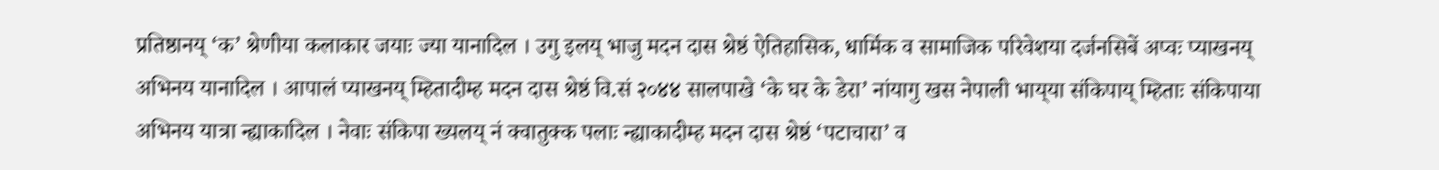प्रतिष्ठानय्‌ ‘क’ श्रेणीया कलाकार जयाः ज्या यानादिल । उगु इलय्‌ भाजु मदन दास श्रेष्ठं ऐतिहासिक, धार्मिक व सामाजिक परिवेशया दर्जनसिबें अप्वः प्याखनय्‌ अभिनय यानादिल । आपालं प्याखनय्‌ म्हितादीम्ह मदन दास श्रेष्ठं वि.सं २०४४ सालपाखे ‘के घर के डेरा’ नांयागु खस नेपाली भाय्‌या संकिपाय्‌ म्हिताः संकिपाया अभिनय यात्रा न्ह्याकादिल । नेवाः संकिपा ख्यलय्‌ नं क्वातुक्क पलाः न्ह्याकादीम्ह मदन दास श्रेष्ठं ‘पटाचारा’ व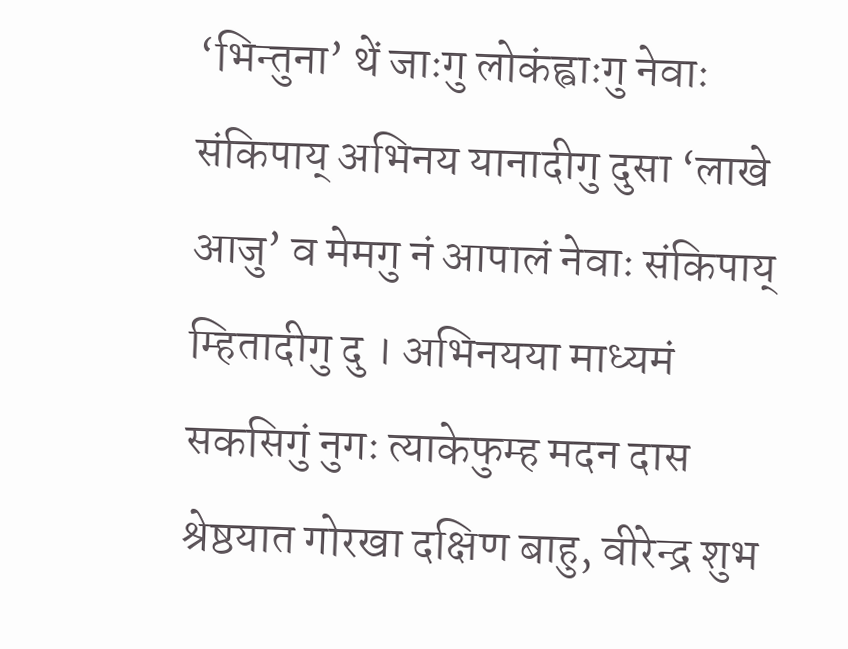‘भिन्तुना’ थें जाःगु लोकंह्वाःगु नेवाः संकिपाय्‌ अभिनय यानादीगु दुसा ‘लाखे आजु’ व मेमगु नं आपालं नेवाः संकिपाय्‌ म्हितादीगु दु । अभिनयया माध्यमं सकसिगुं नुगः त्याकेफुम्ह मदन दास श्रेष्ठयात गोरखा दक्षिण बाहु, वीरेन्द्र शुभ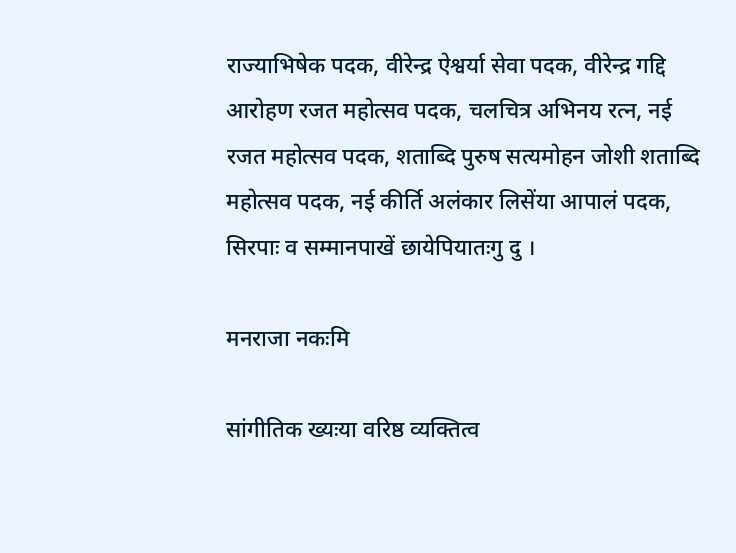राज्याभिषेक पदक, वीरेन्द्र ऐश्वर्या सेवा पदक, वीरेन्द्र गद्दि आरोहण रजत महोत्सव पदक, चलचित्र अभिनय रत्न, नई रजत महोत्सव पदक, शताब्दि पुरुष सत्यमोहन जोशी शताब्दि महोत्सव पदक, नई कीर्ति अलंकार लिसेंया आपालं पदक, सिरपाः व सम्मानपाखें छायेपियातःगु दु ।

मनराजा नकःमि

सांगीतिक ख्यःया वरिष्ठ व्यक्तित्व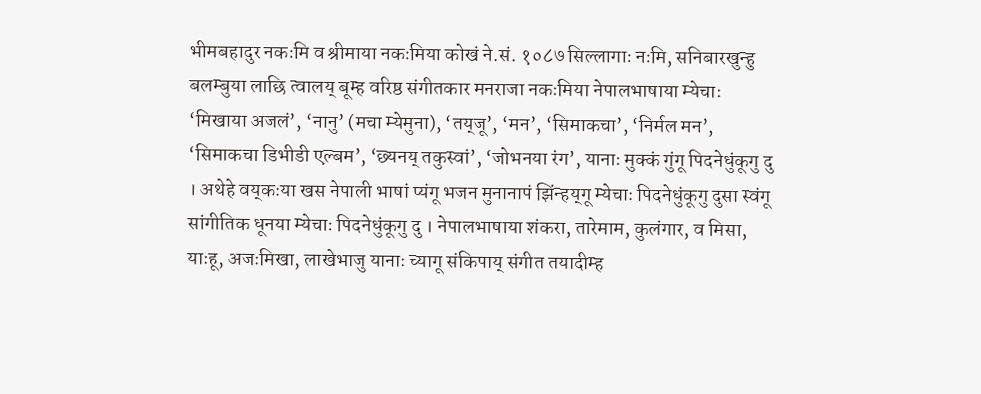भीमबहादुर नकःमि व श्रीमाया नकःमिया कोखं ने.सं. १०८७ सिल्लागाः नःमि, सनिबारखुन्हु बलम्बुया लाछि त्वालय्‌ बूम्ह वरिष्ठ संगीतकार मनराजा नकःमिया नेपालभाषाया म्येचाः ‘मिखाया अजलं’, ‘नानु’ (मचा म्येमुना), ‘तय्‌जू’, ‘मन’, ‘सिमाकचा’, ‘निर्मल मन’, ‘सिमाकचा डिभीडी एल्बम’, ‘छ्यनय्‌ तकुस्वां’, ‘जोभनया रंग’, यानाः मुक्कं गुंगू पिदनेधुंकूगु दु । अथेहे वय्‌कःया खस नेपाली भाषां प्यंगू भजन मुनानापं झिंन्हय्‌गू म्येचाः पिदनेधुंकूगु दुसा स्वंगू सांगीतिक धूनया म्येचाः पिदनेधुंकूगु दु । नेपालभाषाया शंकरा, तारेमाम, कुलंगार, व मिसा, याःहू, अजःमिखा, लाखेभाजु यानाः च्यागू संकिपाय्‌ संगीत तयादीम्ह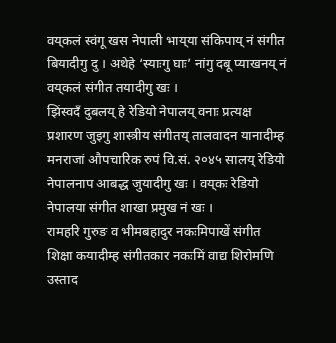वय्‌कलं स्वंगू खस नेपाली भाय्‌या संकिपाय्‌ नं संगीत बियादीगु दु । अथेहे ‘स्याःगु घाः’ नांगु दबू प्याखनय्‌ नं वय्‌कलं संगीत तयादीगु खः ।
झिंस्वदँ दुबलय्‌ हे रेडियो नेपालय्‌ वनाः प्रत्यक्ष प्रशारण जुइगु शास्त्रीय संगीतय्‌ तालवादन यानादीम्ह मनराजां औपचारिक रुपं वि.सं. २०४५ सालय्‌ रेडियो नेपालनाप आबद्ध जुयादीगु खः । वय्‌कः रेडियो नेपालया संगीत शाखा प्रमुख नं खः ।
रामहरि गुरुङ व भीमबहादुर नकःमिपाखें संगीत शिक्षा कयादीम्ह संगीतकार नकःमिं वाद्य शिरोमणि उस्ताद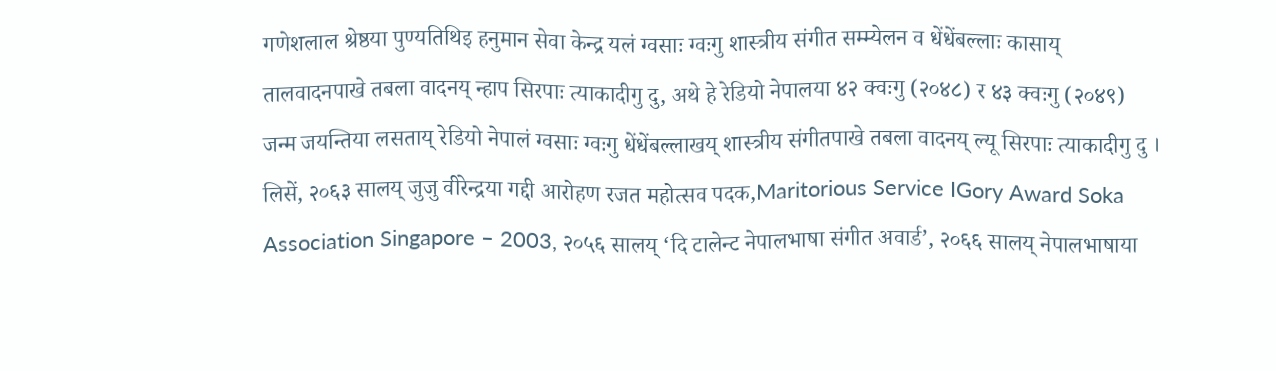गणेशलाल श्रेष्ठया पुण्यतिथिइ हनुमान सेवा केन्द्र यलं ग्वसाः ग्वःगु शास्त्रीय संगीत सम्म्येलन व धेंधेंबल्लाः कासाय्‌ तालवादनपाखे तबला वादनय्‌ न्हाप सिरपाः त्याकादीगु दु, अथे हे रेडियो नेपालया ४२ क्वःगु (२०४८) र ४३ क्वःगु (२०४९) जन्म जयन्तिया लसताय्‌ रेडियो नेपालं ग्वसाः ग्वःगु धेंधेंबल्लाखय्‌ शास्त्रीय संगीतपाखे तबला वादनय्‌ ल्यू सिरपाः त्याकादीगु दु । लिसें, २०६३ सालय्‌ जुजु वीरेन्द्रया गद्दी आरोहण रजत महोत्सव पदक,Maritorious Service IGory Award Soka Association Singapore – 2003, २०५६ सालय्‌ ‘दि टालेन्ट नेपालभाषा संगीत अवार्ड’, २०६६ सालय्‌ नेपालभाषाया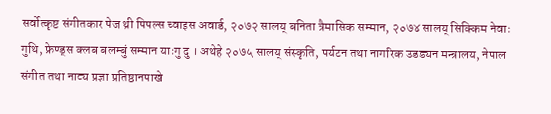सर्वोत्कृष्ट संगीतकार पेज थ्री पिपल्स च्वाइस अवार्ड, २०७२ सालय्‌ बनिता त्रैमासिक सम्मान, २०७४ सालय्‌ सिक्किम नेवाः गुथि, फ्रेण्ड्स क्लब बलम्बुं सम्मान याःगु दु । अथेहे २०७५ सालय्‌ संस्कृति, पर्यटन तथा नागरिक उडड्यन मन्त्रालय, नेपाल संगीत तथा नाट्य प्रज्ञा प्रतिष्ठानपाखे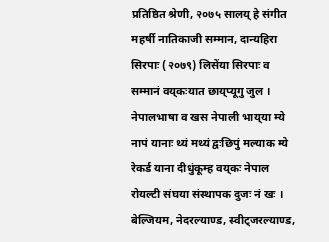प्रतिष्ठित श्रेणी, २०७५ सालय्‌ हे संगीत महर्षी नातिकाजी सम्मान, दान्यहिरा सिरपाः (२०७९) लिसेंया सिरपाः व सम्मानं वय्‌कःयात छाय्‌प्यूगु जुल ।
नेपालभाषा व खस नेपाली भाय्‌या म्ये नापं यानाः थ्यं मथ्यं द्वःछिपुं मल्याक म्ये रेकर्ड याना दीधुंकूम्ह वय्‌कः नेपाल रोयल्टी संघया संस्थापक दुजः नं खः ।
बेल्जियम, नेदरल्याण्ड, स्वीट्जरल्याण्ड,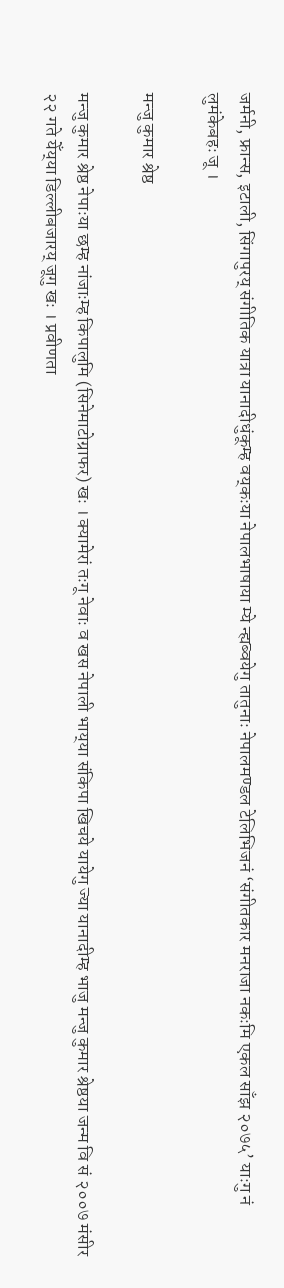जर्मनी, फ्रान्स, इटाली, सिंगापुरय्‌ संगीतिक यात्रा यानादीधुंकूम्ह वय्‌कःया नेपालभाषाया म्ये न्ह्यब्वयेगु तातुनाः नेपालमण्डल टेलिभिजनं ‘संगीतकार मनराजा नकःमि एकल साँझ २०७५’ याःगु नं लुमंकेबहः जू ।

मन्जु कुमार श्रेष्ठ

मन्जु कुमार श्रेष्ठ नेपाःया छम्ह नांजाःम्ह किपालुमि (सिनेमाटोग्राफर) खः । क्यामेरां तःगू नेवाः व खस नेपाली भाय्‌या संकिपा खिचये यायेगु ज्या यानादीम्ह भाजु मन्जु कुमार श्रेष्ठया जन्म वि सं २००७ मंसीर २२ गते येँय्‌या डिल्लीबजारय्‌ जूगु खः । प्रवीणता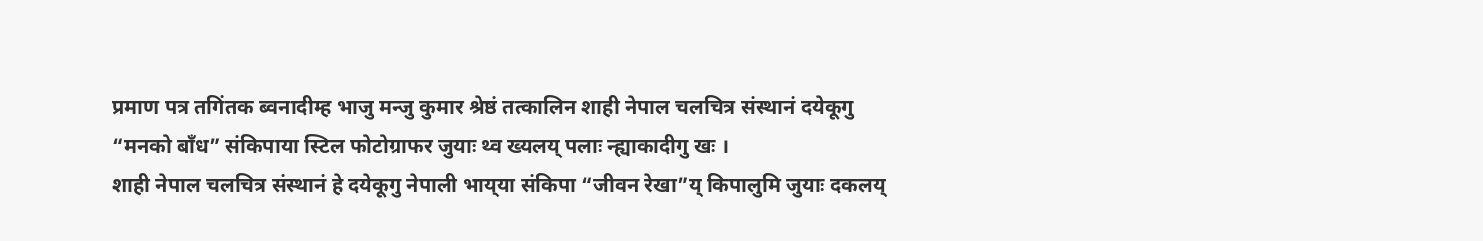प्रमाण पत्र तगिंतक ब्वनादीम्ह भाजु मन्जु कुमार श्रेष्ठं तत्कालिन शाही नेपाल चलचित्र संस्थानं दयेकूगु “मनको बाँध” संकिपाया स्टिल फोटोग्राफर जुयाः थ्व ख्यलय्‌ पलाः न्ह्याकादीगु खः ।
शाही नेपाल चलचित्र संस्थानं हे दयेकूगु नेपाली भाय्‌या संकिपा “जीवन रेखा”य्‌ किपालुमि जुयाः दकलय्‌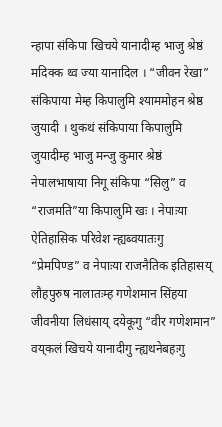न्हापा संकिपा खिचये यानादीम्ह भाजु श्रेष्ठं मदिक्क थ्व ज्या यानादिल । “जीवन रेखा” संकिपाया मेम्ह किपालुमि श्याममोहन श्रेष्ठ जुयादी । थुकथं संकिपाया किपालुमि जुयादीम्ह भाजु मन्जु कुमार श्रेष्ठं नेपालभाषाया निगू संकिपा “सिलु” व “राजमति”या किपालुमि खः । नेपाःया ऐतिहासिक परिवेश न्ह्यब्वयातःगु “प्रेमपिण्ड” व नेपाःया राजनैतिक इतिहासय्‌ लौहपुरुष नालातःम्ह गणेशमान सिंहया जीवनीया लिधंसाय्‌ दयेकूगु “वीर गणेशमान” वय्‌कलं खिचये यानादीगु न्ह्यथनेबहःगु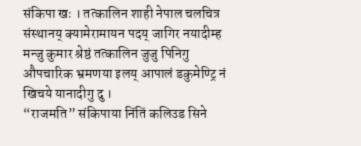संकिपा खः । तत्कालिन शाही नेपाल चलचित्र संस्थानय्‌ क्यामेरामायन पदय्‌ जागिर नयादीम्ह मन्जु कुमार श्रेष्ठं तत्कालिन जुजु पिनिगु औपचारिक भ्रमणया इलय्‌ आपालं डकुमेण्ट्रि नं खिचये यानादीगु दु ।
“राजमति” संकिपाया निंतिं कलिउड सिने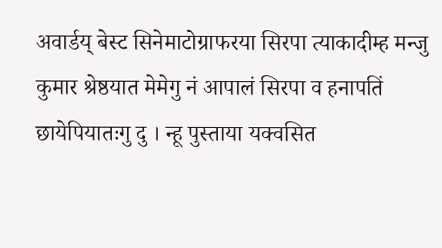अवार्डय्‌ बेस्ट सिनेमाटोग्राफरया सिरपा त्याकादीम्ह मन्जु कुमार श्रेष्ठयात मेमेगु नं आपालं सिरपा व हनापतिं छायेपियातःगु दु । न्हू पुस्ताया यक्वसित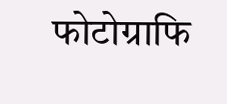फोटोग्राफि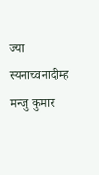ज्या स्यनाच्वनादीम्ह मन्जु कुमार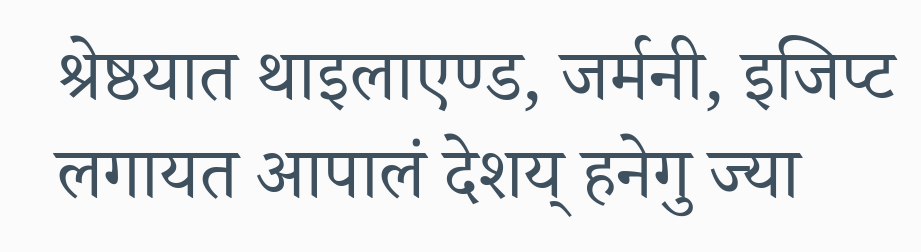श्रेष्ठयात थाइलाएण्ड, जर्मनी, इजिप्ट लगायत आपालं देशय्‌ हनेगु ज्या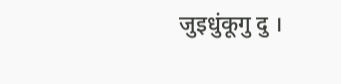जुइधुंकूगु दु ।